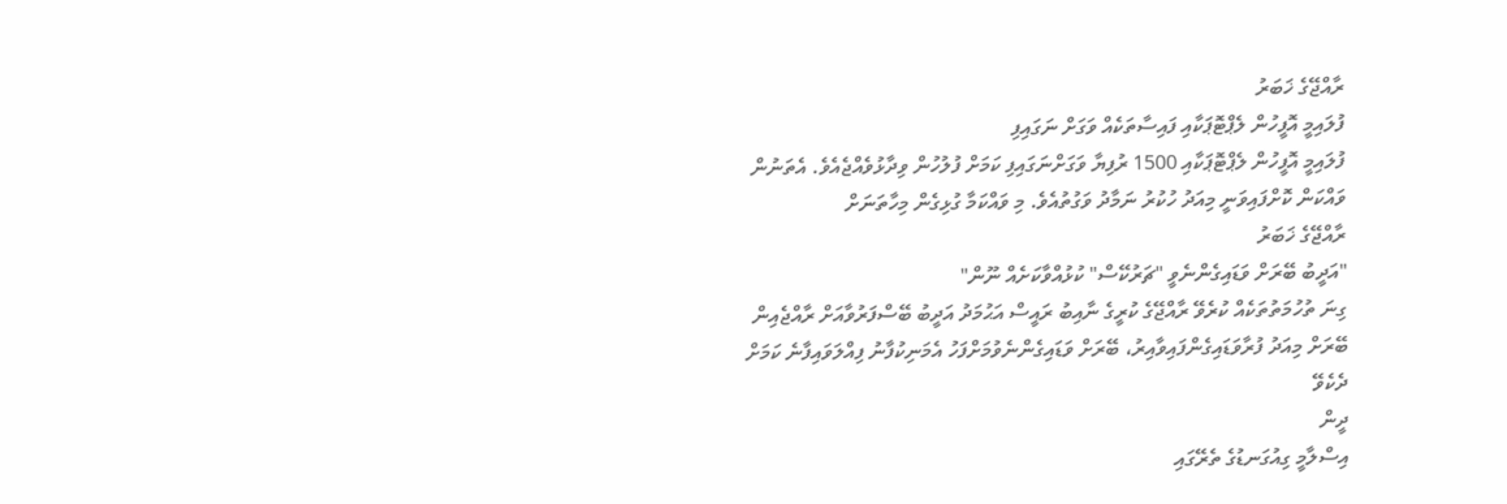ރާއްޖޭގެ ޚަބަރު
ފުލައިމީ އޮފީހުން ލެޕްޓޮޕަކާއި ފައިސާތަކެއް ވަގަށް ނަގައިފި
ފުލައިމީ އޮފީހުން ލެޕްޓޮޕަކާއި 1500 ރުފިޔާ ވަގަށްނަގައިފި ކަމަށް ފުލުހުން ވިދާޅުވެއްޖެއެވެ. އެތަނުން ވައްކަން ކޮށްފައިވަނީ މިއަދު ހުކުރު ނަމާދު ވަގުތުއެވެ. މި ވައްކަމާ ގުޅިގެން މިހާތަނަށް
ރާއްޖޭގެ ޚަބަރު
"އަދީބު ބޭރަށް ވަޑައިގެންނެވީ "ޗަރުކޭސް" ކުޅުއްވާކަށެއް ނޫން"
ގިނަ ތުހުމަތުތަކެއް ކުރެވޭ ރާއްޖޭގެ ކުރީގެ ނާއިބު ރައީސް އަޙުމަދު އަދީބު ބޭސްފަރުވާއަށް ރާއްޖެއިން ބޭރަށް މިއަދު ފުރާވަޑައިގެންފައިވާއިރު، ބޭރަށް ވަޑައިގެންނެވުމަށްފަހު އެމަނިކުފާނު ފިއްލަވައިފާނެ ކަމަށް ދެކެވޭ
ދީން
އިސްލާމީ ގިއުގަނޑުގެ ތެރޭގައި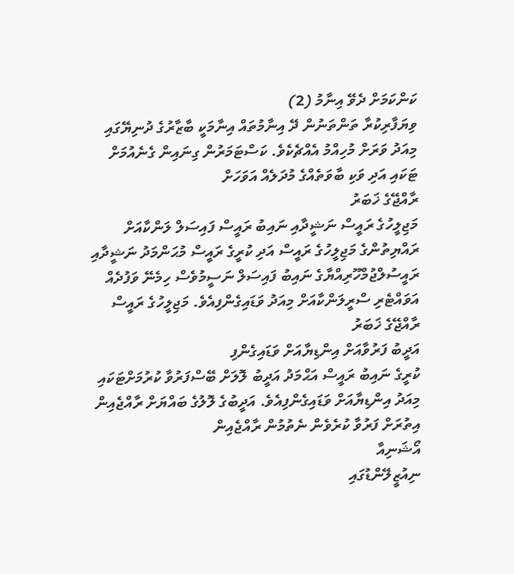ކަންކަމަށް ދެވޭ އިނާމު (2)
ވިޔަފާރިކުރާ ތަންތަނުން ދޭ އިނާމުތައް އިނާމަކީ ބާޒާރުގެ ދުނިޔޭގައި މިއަދު ވަރަށް މުހިއްމު އެއްޗެކެވެ. ކަސްޓަމަރުން ގިނައިން ގެނެއުމަށް ޓަކައި އަދި ވަކި ބާވަތެއްގެ މުދަލެއް އަވަހަށް
ރާއްޖޭގެ ޚަބަރު
މަޖިލީހުގެ ރައީސް ނަޝީދާއި ނައިބު ރައީސް ފައިސަލް ލަންކާއަށް
ރައްޔިތުންގެ މަޖިލީހުގެ ރައީސް އަދި ކުރީގެ ރައީސް މުޙަންމަދު ނަޝީދާއި ރައީސުލްޖުމްހޫރިއްޔާގެ ނައިބު ފައިސަލް ނަސީމުވެސް ހިމެނޭ ވަފުދެއް އަވައްޓެރި ސްރީލަންކާއަށް މިއަދު ވަޑައިގެންފިއެވެ. މަޖިލީހުގެ ރައީސް
ރާއްޖޭގެ ޚަބަރު
އަދީބު ފަރުވާއަށް އިންޑިޔާއަށް ވަޑައިގެންފި
ކުރީގެ ނައިބު ރައީސް އަޙްމަދު އަދީބު ލޮލަށް ބޭސްފަރުވާ ކުރުމަށްޓަކައި މިއަދު އިންޑިޔާއަށް ވަޑައިގެންފިއެވެ. އަދީބުގެ ލޮލުގެ ބައްޔަށް ރާއްޖެއިން އިތުރަށް ފަރުވާ ކުރެވެން ނެތުމުން ރާއްޖެއިން
އޯޝަނިއާ
ނިއުޒީލޭންޑުގައި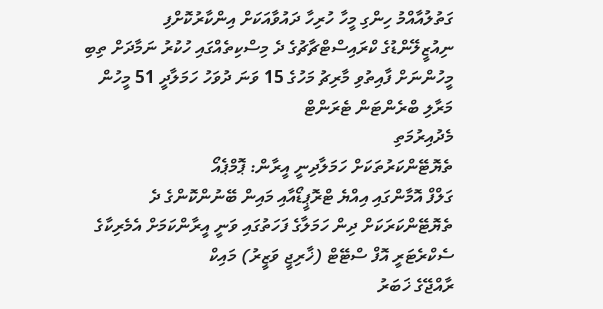ގަތުލުއާއްމު ހިންގި މީހާ ހުރިހާ ދައުވާއަކަށް އިންކާރުކޮށްފި
ނިއުޒީލޭންޑުގެ ކްރައިސްޓްޗާޗުގެ ދެ މިސްކިތެއްގައި ހުކުރު ނަމާދަށް ތިބި މީހުންނަށް ފާއިތުވި މާރިޗު މަހުގެ 15 ވަނަ ދުވަހު ހަމަލާދީ 51 މީހުން މަރާލި ބްރެންޓަން ޓެރަންޓް
މެދުއިރުމަތި
ތެޔޮޓޭންކަރުތަކަށް ހަމަލާދިނީ އީރާން: ޕޮމްޕެއޯ
ގަލްފް އޮމާންގައި އިއްޔެ ޓްރޮޕީޑޯއާއި މައިން ބޭނުންކޮންގެ ދެ ތެޔޮޓޭންކަރަކަށް ދިން ހަމަލާގެ ފަހަތުގައި ވަނީ އީރާންކަމަށް އެމެރިކާގެ ސެކްރެޓަރީ އޮފް ސްޓޭޓް (ޚާރިޖީ ވަޒީރު) މައިކް
ރާއްޖޭގެ ޚަބަރު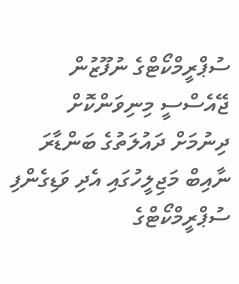ސުޕްރީމްކޯޓްގެ ނުފޫޒުން ޖޭއެސްސީ މިނިވަންކޮށް ދިނުމަށް ދައުލަތުގެ ބަންޑާރަ ނާއިބް މަޖިލީހުގައި އެދި ވަޑިގެންފި
ސުޕްރީމްކޯޓްގެ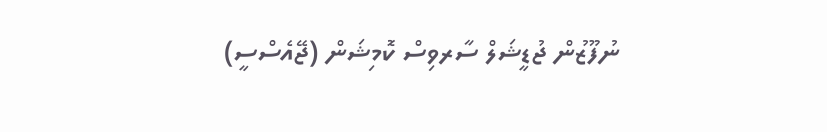ނުފޫޒުން ޖުޑީޝަލް ސާރވިސް ކޮމިޝަން (ޖޭއެސްސީ)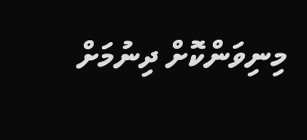މިނިވަންކޮށް ދިނުމަށް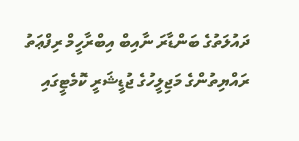ދައުލަތުގެ ބަންޑާރަ ނާއިބް އިބްރާހީމް ރިފްޢަތު ރައްޔިތުންގެ މަޖިލީހުގެ ޖުޑީޝަރީ ކޮމެޓީގައި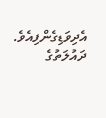އެދިވަޑިގެންފިއެވެ. ދައުލަތުގެ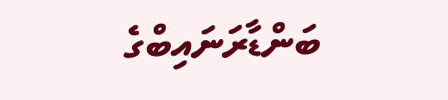ބަންޑާރަނައިބްގެ